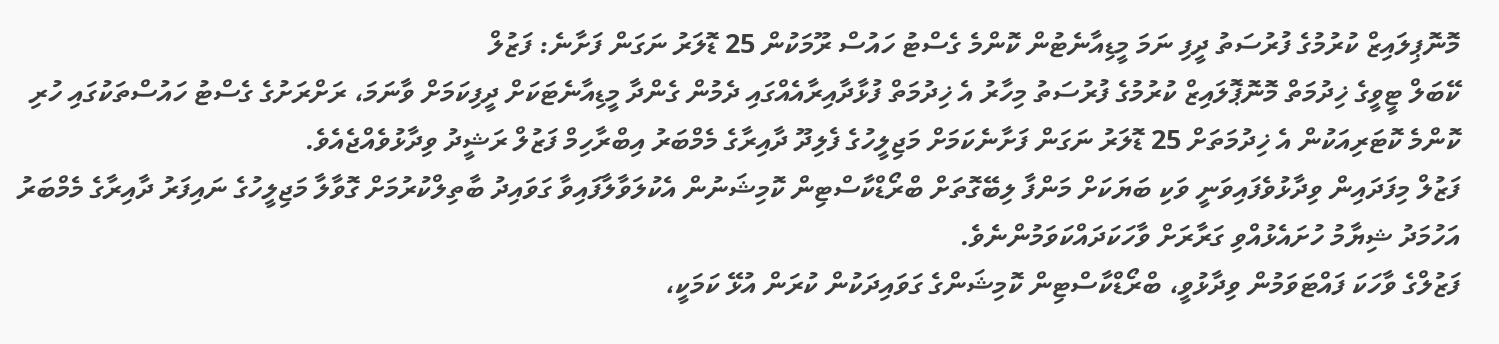މޮނޮޕިލައިޒް ކުރުމުގެ ފުރުސަތު ދީފި ނަމަ މީޑިއާނެޓުން ކޮންމެ ގެސްޓު ހައުސް ރޫމަކުން 25 ޑޮލަރު ނަގަން ފަށާނެ: ފަޒުލް
ކޭބަލް ޓީވީގެ ޚިދުމަތް މޮނޮޕޮލައިޒް ކުރުމުގެ ފުރުސަތު މިހާރު އެ ޚިދުމަތް ފުޅާދާއިރާއެއްގައި ދެމުން ގެންދާ މީޑިއާނެޓަކަށް ދީފިކަމަށް ވާނަމަ، ރަށްރަށުގެ ގެސްޓު ހައުސްތަކުގައި ހުރި ކޮންމެ ކޮޓަރިއަކުން އެ ޚިދުމަތަށް 25 ޑޮލަރު ނަގަން ފަށާނެކަމަށް މަޖިލީހުގެ ފެލިދޫ ދާއިރާގެ މެމްބަރު އިބްރާހިމް ފަޒުލް ރަޝީދު ވިދާޅުވެއްޖެއެވެ.
ފަޒުލް މިފަދައިން ވިދާޅުވެފައިވަނީ ވަކި ބަޔަކަށް މަންފާ ލިބޭގޮތަށް ބްރޯޑްކާސްޓިން ކޮމިޝަނުން އެކުލަވާލާފައިވާ ގަވައިދު ބާތިލްކުރުމަށް ގޮވާލާ މަޖިލީހުގެ ނައިފަރު ދާއިރާގެ މެމްބަރު އަހުމަދު ޝިޔާމު ހުށައެޅުއްވި ގަރާރަށް ވާހަކަދައްކަވަމުންނެވެ.
ފަޒުލްގެ ވާހަކަ ފައްޓަވަމުން ވިދާޅުވީ، ބްރޯޑްކާސްޓިން ކޮމިޝަންގެ ގަވައިދަކުން ކުރަން އުޅޭ ކަމަކީ،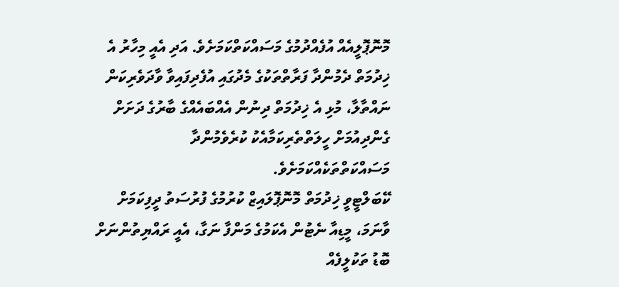މޮނޮޕޮލީއެއް އުފެއްދުމުގެ މަސައްކަތްކަމަށެވެ. އަދި އެއީ މިހާރު އެ ޚިދުމަތް ދެމުންދާ ފަރާތްތަކުގެ މެދުގައި އުފެދިފައިވާ ވާދަވެރިކަން ނައްތާލާ، މުޅި އެ ޚިދުމަތް ދިނުން އެއްބައެއްގެ ބާރުގެ ދަށަށް ގެންދިއުމަށް ހީލަތްތެރިކަމާއެކު ކުރެވެމުންދާ މަސައްކަތްތަކެއްކަމަށެވެ.
ކޭބަލްޓީވީ ޚިދުމަތް މޮނޮޕޮލައިޒް ކުރުމުގެ ފުރުސަތު ދީފިކަމަށް ވާނަމަ، މީޑިއާ ނެޓުން އެކަމުގެ މަންފާ ނަގާ، އެއީ ރައްޔިތުންނަށް ބޮޑު ތަކުލީފެއް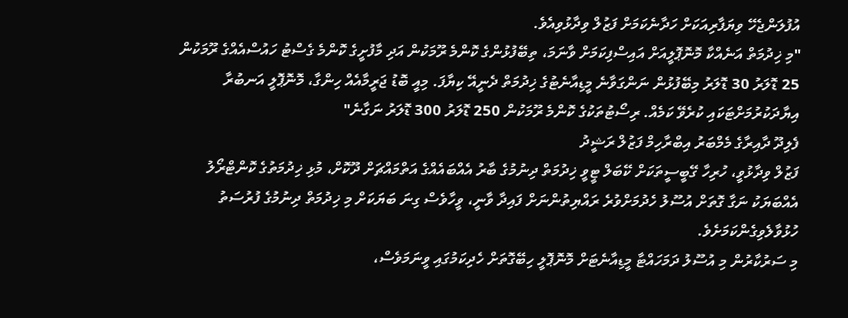އުފުލަންޖެހޭ ވިޔަފާރިއަކަށް ހަދާނެކަމަށް ފަޒުލް ވިދާޅުވިއެވެ.
"މި ޚިދުމަތް އަނެއްކާ މޮނޮޕޮލީއަށް އައިސްފިކަމަށް ވާނަމަ، ތިބޭފުޅުންގެ ކޮންމެ ރޫމަކުން އަދި މާފުށީގެ ކޮންމެ ގެސްޓު ހައުސްއެއްގެ ރޫމަކުން 25 ޑޮލަރު 30 ޑޮލަރު މިބޭފުޅުން ނަންގަވާނެ މީޑިއާނެޓުގެ ޚިދުމަތް ދެނީއޭ ކިޔާފަ. މިއީ ބޮޑު ޖަރީމާއެއް ހިންގާ، މޮނޮޕޮލީ އަނބުރާ އިޔާދަކުރުމަށްޓަކައި ކުރެވޭ ކަމެއް. ރިސޯޓުތަކުގެ ކޮންމެ ރޫމަކުން 250 ޑޮލަރު 300 ޑޮލަރު ނަގާނެ"
ފެލިދޫ ދާއިރާގެ މެމްބަރު އިބްރާހިމް ފަޒުލް ރަޝީދު
ފަޒުލް ވިދާޅުވީ، ހުރިހާ ގޭބީސީތަކަށް ކޭބަލް ޓީވީ ޚިދުމަތް ދިނުމުގެ ބާރު އެއްބައެއްގެ އަތްމައްޗަށް ދޫކޮށް، މުޅި ޚިދުމަތުގެ ކޮންޓްރޯލު އެއްބަޔަކު ނަގާ ގޮތަށް އުސޫލު ހެދުމަށްވުރެ ރައްޔިތުންނަށް ފައިދާ ވާނީ، ވީހާވެސް ގިނަ ބަޔަކަށް މި ޚިދުމަތް ދިނުމުގެ ފުރުސަތު ހުޅުވާލެވިގެންކަމަށެވެ.
މި ސަރުކާރުން މި އުސޫލު ދަމަހައްޓާ މީޑިއާނެޓަށް މޮނޮޕޮލީ ހިބޭގޮތަށް ހެދިކަމުގައި ވީނަމަވެސް،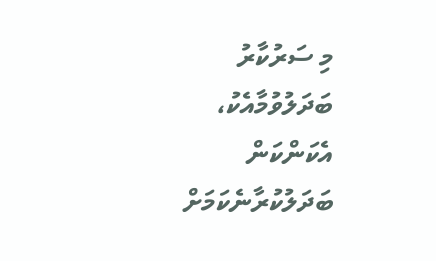މި ސަރުކާރު ބަދަލުވުމާއެކު، އެކަންކަން ބަދަލުކުރާނެކަމަށް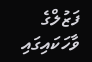ފަޒުލްގެ ވާހަކައިގައި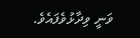ވަނީ ވިދާޅުވެފައެވެ.